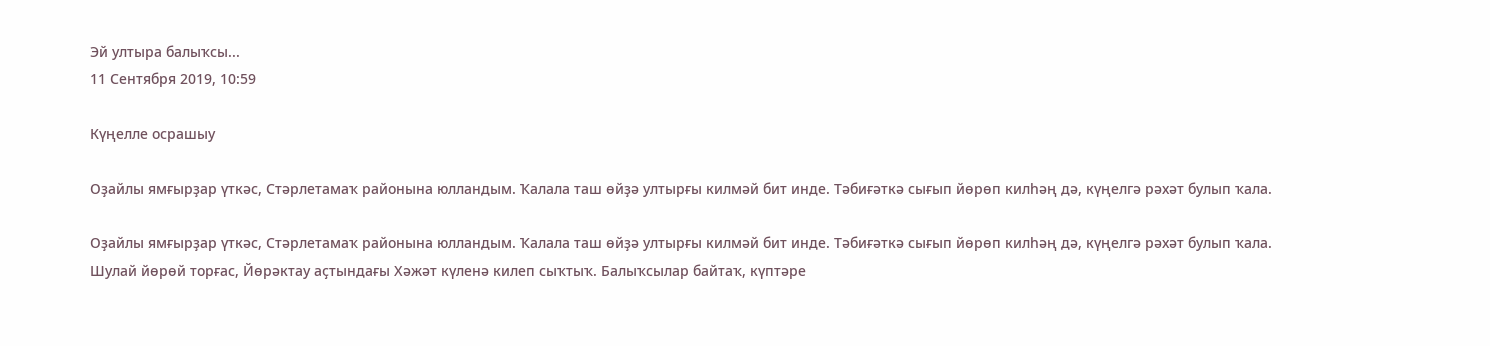Эй ултыра балыҡсы...
11 Сентября 2019, 10:59

Күңелле осрашыу

Оҙайлы ямғырҙар үткәс, Стәрлетамаҡ районына юлландым. Ҡалала таш өйҙә ултырғы килмәй бит инде. Тәбиғәткә сығып йөрөп килһәң дә, күңелгә рәхәт булып ҡала.

Оҙайлы ямғырҙар үткәс, Стәрлетамаҡ районына юлландым. Ҡалала таш өйҙә ултырғы килмәй бит инде. Тәбиғәткә сығып йөрөп килһәң дә, күңелгә рәхәт булып ҡала.
Шулай йөрөй торғас, Йөрәктау аҫтындағы Хәжәт күленә килеп сыҡтыҡ. Балыҡсылар байтаҡ, күптәре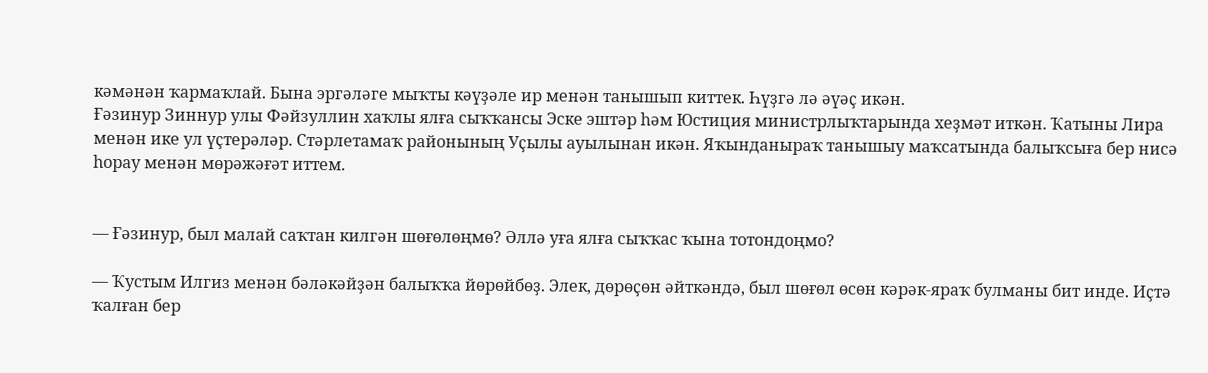кәмәнән ҡармаҡлай. Бына эргәләге мыҡты кәүҙәле ир менән танышып киттек. Һүҙгә лә әүәҫ икән.
Ғәзинур Зиннур улы Фәйзуллин хаҡлы ялға сыҡҡансы Эске эштәр һәм Юстиция министрлыҡтарында хеҙмәт иткән. Ҡатыны Лира менән ике ул үҫтерәләр. Стәрлетамаҡ районының Уҫылы ауылынан икән. Яҡынданыраҡ танышыу маҡсатында балыҡсыға бер нисә һорау менән мөрәжәғәт иттем.


— Ғәзинур, был малай саҡтан килгән шөғөлөңмө? Әллә уға ялға сыҡҡас ҡына тотондоңмо?

— Ҡустым Илгиз менән бәләкәйҙән балыҡҡа йөрөйбөҙ. Элек, дөрөҫөн әйткәндә, был шөғөл өсөн кәрәк-яраҡ булманы бит инде. Иҫтә ҡалған бер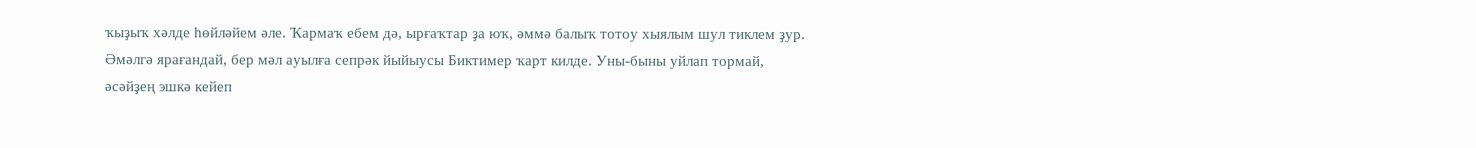ҡыҙыҡ хәлде һөйләйем әле. Ҡармаҡ ебем дә, ырғаҡтар ҙа юҡ, әммә балыҡ тотоу хыялым шул тиклем ҙур. Әмәлгә ярағандай, бер мәл ауылға сепрәк йыйыусы Биктимер ҡарт килде. Уны-быны уйлап тормай, әсәйҙең эшкә кейеп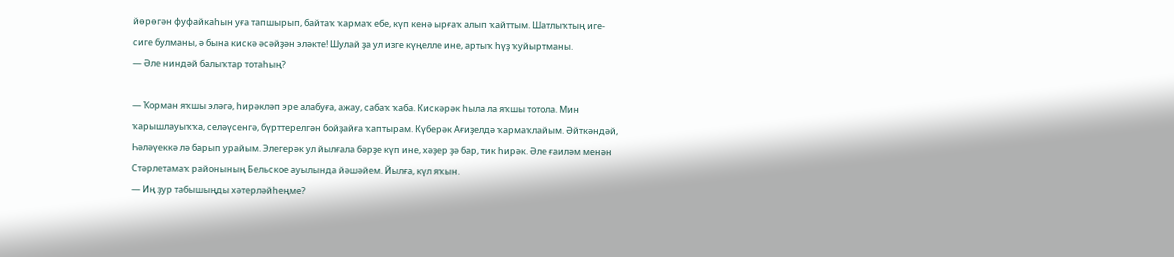йөрөгән фуфайкаһын уға тапшырып, байтаҡ ҡармаҡ ебе, күп кенә ырғаҡ алып ҡайттым. Шатлыҡтың иге-сиге булманы, ә бына кискә әсәйҙән эләкте! Шулай ҙа ул изге күңелле ине, артыҡ һүҙ ҡуйыртманы.
— Әле ниндәй балыҡтар тотаһың?

— Ҡорман яҡшы эләгә, һирәкләп эре алабуға, ажау, сабаҡ ҡаба. Кискәрәк һыла ла яҡшы тотола. Мин ҡарышлауыҡҡа, селәүсенгә, бүрттерелгән бойҙайға ҡаптырам. Күберәк Ағиҙелдә ҡармаҡлайым. Әйткәндәй, Һәләүеккә лә барып урайым. Элегерәк ул йылғала бәрҙе күп ине, хәҙер ҙә бар, тик һирәк. Әле ғаиләм менән Стәрлетамаҡ районының Бельское ауылында йәшәйем. Йылға, күл яҡын.
— Иң ҙур табышыңды хәтерләйһеңме?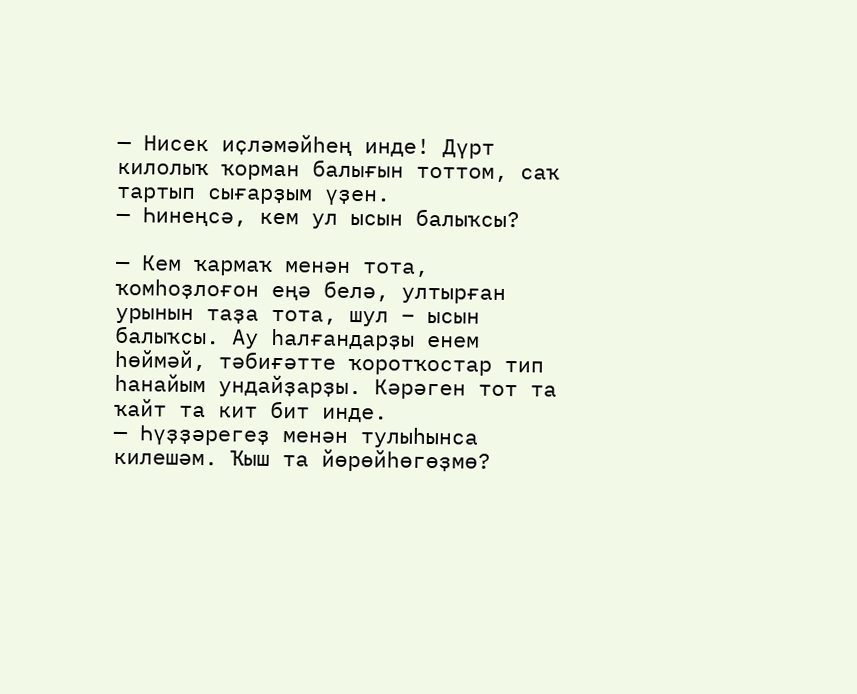— Нисек иҫләмәйһең инде! Дүрт килолыҡ ҡорман балығын тоттом, саҡ тартып сығарҙым үҙен.
— Һинеңсә, кем ул ысын балыҡсы?

— Кем ҡармаҡ менән тота, ҡомһоҙлоғон еңә белә, ултырған урынын таҙа тота, шул – ысын балыҡсы. Ау һалғандарҙы енем һөймәй, тәбиғәтте ҡоротҡостар тип һанайым ундайҙарҙы. Кәрәген тот та ҡайт та кит бит инде.
— Һүҙҙәрегеҙ менән тулыһынса килешәм. Ҡыш та йөрөйһөгөҙмө?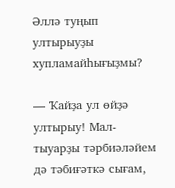Әллә туңып ултырыуҙы хупламайһығыҙмы?

— Ҡайҙа ул өйҙә ултырыу! Мал-тыуарҙы тәрбиәләйем дә тәбиғәткә сығам,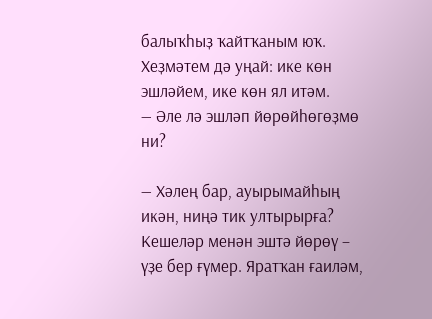балыҡһыҙ ҡайтҡаным юҡ. Хеҙмәтем дә уңай: ике көн эшләйем, ике көн ял итәм.
— Әле лә эшләп йөрөйһөгөҙмө ни?

— Хәлең бар, ауырымайһың икән, ниңә тик ултырырға? Кешеләр менән эштә йөрөү – үҙе бер ғүмер. Яратҡан ғаиләм,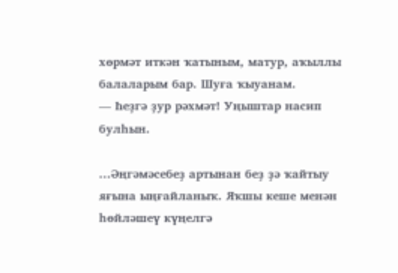хөрмәт иткән ҡатыным, матур, аҡыллы балаларым бар. Шуға ҡыуанам.
— Һеҙгә ҙур рәхмәт! Уңыштар насип булһын.

...Әңгәмәсебеҙ артынан беҙ ҙә ҡайтыу яғына ыңғайланыҡ. Яҡшы кеше менән һөйләшеү күңелгә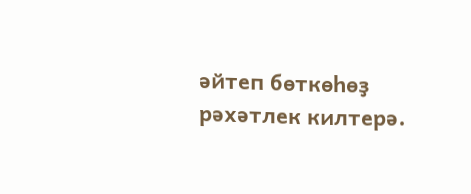әйтеп бөткөһөҙ рәхәтлек килтерә.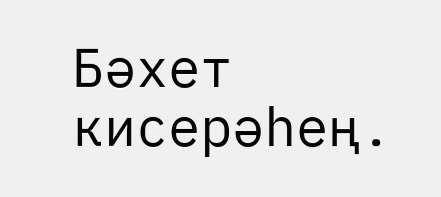Бәхет кисерәһең.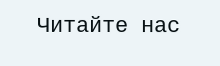Читайте нас